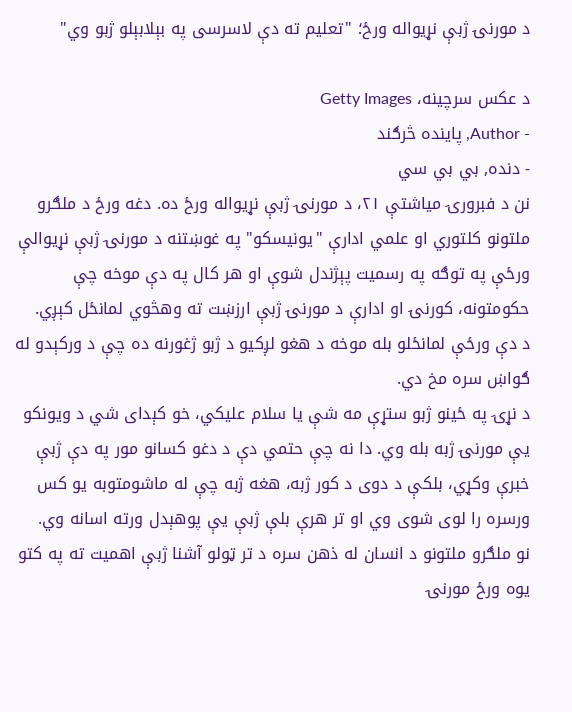د مورنۍ ژبې نړیواله ورځ؛ "تعلیم ته دې لاسرسی په بېلابېلو ژبو وي"

د عکس سرچینه، Getty Images
- Author, پاینده څرګند
- دنده, بي بي سي
نن د فبرورۍ میاشتې ۲۱، د مورنۍ ژبې نړیواله ورځ ده. دغه ورځ د ملګرو ملتونو کلتوري او علمي ادارې "یونیسکو" په غوښتنه د مورنۍ ژبې نړیوالې ورځې په توګه په رسمیت پېژندل شوې او هر کال په دې موخه چې حکومتونه، کورنۍ او ادارې د مورنۍ ژبې ارزښت ته وهڅوي لمانځل کېږي.
د دې ورځې لمانځلو بله موخه د هغو لږکیو د ژبو ژغورنه ده چې د ورکېدو له ګواښ سره مخ دي.
د نړۍ په ځینو ژبو ستړې مه شې یا سلام علیکي، خو کېدای شي د ویونکو یې مورنۍ ژبه بله وي. دا نه چې حتمي دې د دغو کسانو مور په دې ژبې خبرې وکړي، بلکې د دوی د کور ژبه، هغه ژبه چې له ماشومتوبه یو کس ورسره را لوی شوی وي او تر هرې بلې ژبې یې پوهېدل ورته اسانه وي.
نو ملګرو ملتونو د انسان له ذهن سره د تر ټولو آشنا ژبې اهمیت ته په کتو یوه ورځ مورنۍ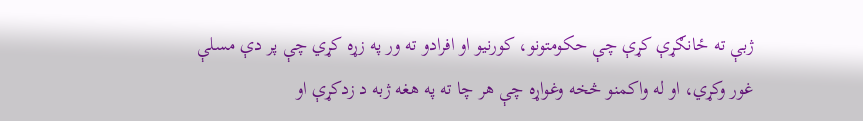ژبې ته ځانګړې کړې چې حکومتونو، کورنیو او افرادو ته ور په زړه کړي چې پر دې مسلې غور وکړي، او له واکمنو څخه وغواړه چې هر چا ته په هغه ژبه د زدکړې او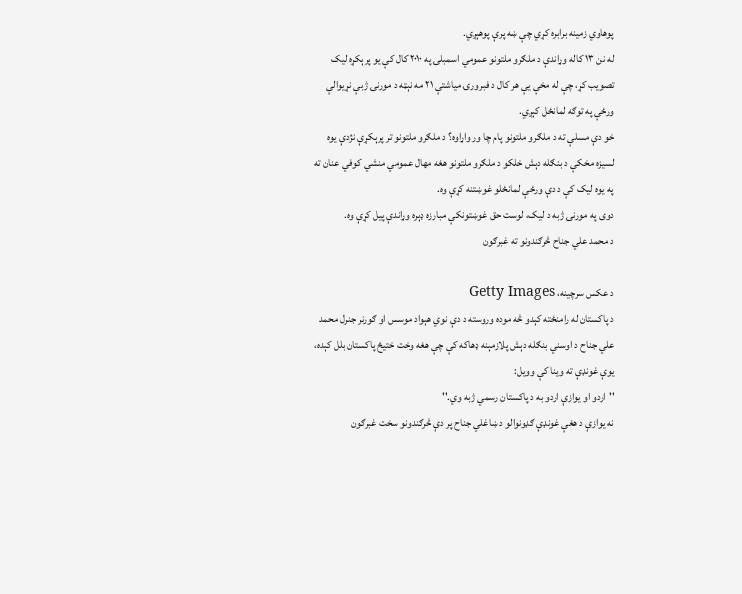پوهاوي زمینه برابره کړي چې ښه پرې پوهېږي.
له نن ۱۳ کاله وړاندې د ملګرو ملتونو عمومي اسمبلۍ په ۲۰۱۰ کال کې یو پرېکړه لیک تصویب کړ، چې له مخې یې هر کال د فبرورۍ میاشتې ۲۱ مه نېټه د مورنۍ ژبې نړیوالې ورځې په توګه لمانځل کېږي.
خو دې مسلې ته د ملګرو ملتونو پام چا ور واړاوه؟ د ملګرو ملتونو تر پرېکړې نژدې یوه لسیزه مخکې د بنګله دېش خلکو د ملګرو ملتونو هغه مهال عمومي منشي کوفي عنان ته په یوه لیک کې د دې ورځې لمانځلو غوښتنه کړې وه.
دوی په مورنۍ ژبه د لیک، لوست حق غوښتونکې مبارزه ډېره وړاندې پیل کړې وه.
د محمد علي جناح څرګندونو ته غبرګون

د عکس سرچینه، Getty Images
د پاکستان له رامنځته کېدو څه موده وروسته د دې نوي هېواد موسس او ګورنر جنرل محمد علي جناح د اوسني بنګله دېش پلازمېنه ډهاکه کې چې هغه وخت ختیځ پاکستان بلل کېده، یوې غونډې ته وینا کې وویل:
''اردو او یوازې اردو به د پاکستان رسمي ژبه وي.''
نه یوازې د هغې غونډې ګډونوالو د ښاغلي جناح پر دې څرګندونو سخت غبرګون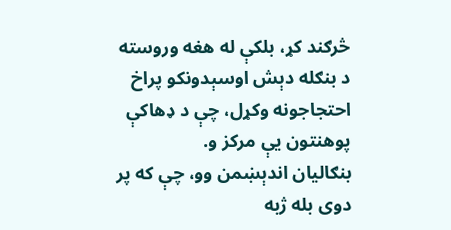څرګند کړ، بلکې له هغه وروسته د بنګله دېش اوسېدونکو پراخ احتجاجونه وکړل، چې د ډهاکې پوهنتون یې مرکز و.
بنګالیان اندېښمن وو، چې که پر دوی بله ژبه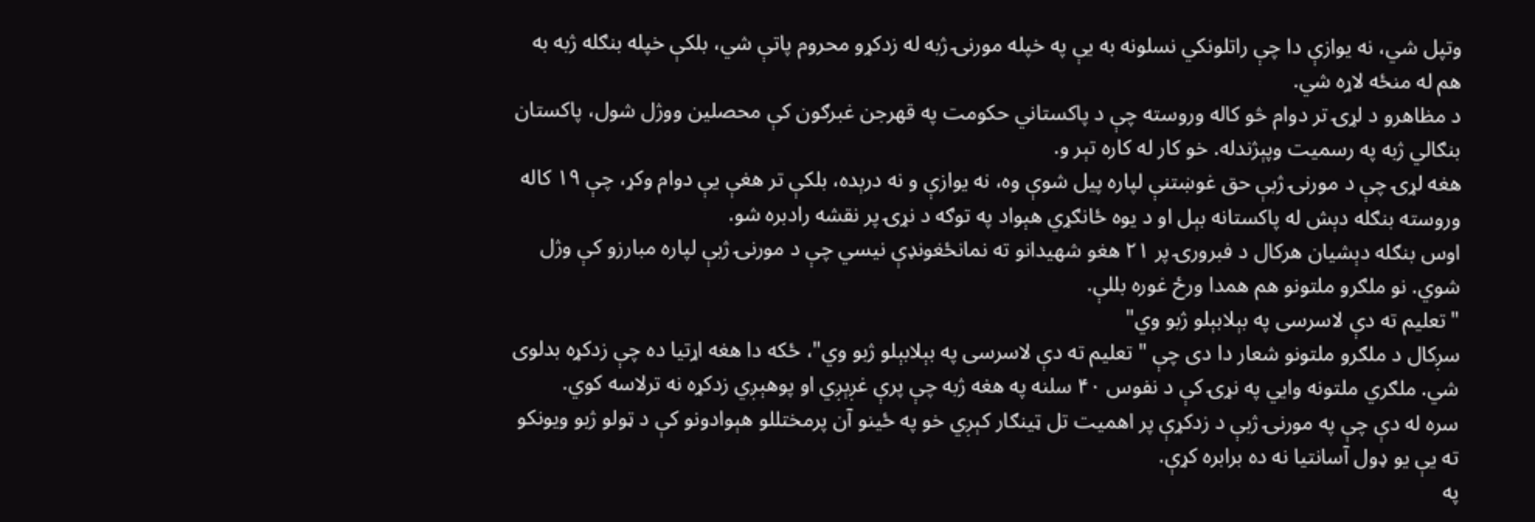وتپل شي، نه یوازې دا چې راتلونکي نسلونه به یې په خپله مورنۍ ژبه له زدکړو محروم پاتې شي، بلکې خپله بنګله ژبه به هم له منځه لاړه شي.
د مظاهرو د لړۍ تر دوام څو کاله وروسته چې د پاکستاني حکومت په قهرجن غبرګون کې محصلین ووژل شول، پاکستان بنګالي ژبه په رسمیت وپېژندله. خو کار له کاره تېر و.
هغه لړۍ چې د مورنۍ ژبې حق غوښتنې لپاره پیل شوې وه، نه یوازې و نه درېده، بلکې تر هغې یې دوام وکړ، چې ۱۹ کاله وروسته بنګله دېش له پاکستانه بېل او د یوه ځانګړي هېواد په توګه د نړۍ پر نقشه رادبره شو.
اوس بنګله دېشیان هرکال د فبرورۍ پر ۲۱ هغو شهیدانو ته نمانځغونډې نیسي چې د مورنۍ ژبې لپاره مبارزو کې وژل شوي. نو ملګرو ملتونو هم همدا ورځ غوره بللې.
"تعلیم ته دې لاسرسی په بېلابېلو ژبو وي"
سږکال د ملګرو ملتونو شعار دا دی چې "تعلیم ته دې لاسرسی په بېلابېلو ژبو وي"، ځکه دا هغه اړتیا ده چې زدکړه بدلوی شي. ملګري ملتونه وايي په نړۍ کې د نفوس ۴۰ سلنه په هغه ژبه چې پرې غږېږي او پوهېږي زدکړه نه ترلاسه کوي.
سره له دې چې په مورنۍ ژبې د زدکړې پر اهمیت تل ټینګار کېږي خو په ځینو آن پرمختللو هېوادونو کې د ټولو ژبو ویونکو ته یې یو ډول آسانتیا نه ده برابره کړې.
په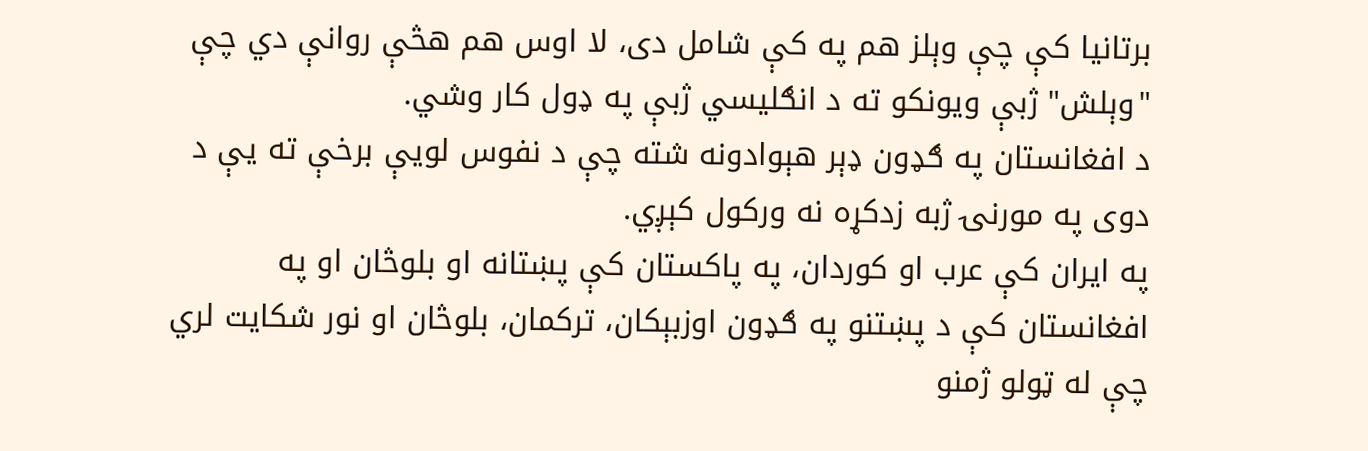برتانیا کې چې وېلز هم په کې شامل دی، لا اوس هم هڅې روانې دي چې "وېلش" ژبې ویونکو ته د انګلیسي ژبې په ډول کار وشي.
د افغانستان په ګډون ډېر هېوادونه شته چې د نفوس لویې برخې ته یې د دوی په مورنۍ ژبه زدکړه نه ورکول کېږي.
په ایران کې عرب او کوردان، په پاکستان کې پښتانه او بلوڅان او په افغانستان کې د پښتنو په ګډون اوزبېکان، ترکمان، بلوڅان او نور شکایت لري چې له ټولو ژمنو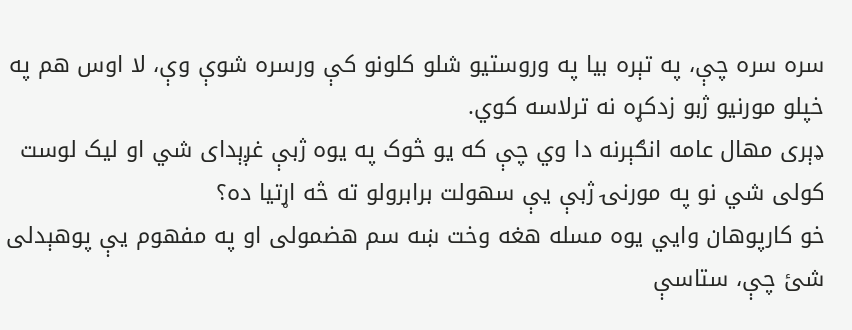سره سره چې، په تېره بیا په وروستیو شلو کلونو کې ورسره شوې وې، لا اوس هم په خپلو مورنیو ژبو زدکړه نه ترلاسه کوي.
ډېری مهال عامه انګېرنه دا وي چې که یو څوک په یوه ژبې غږېدای شي او لیک لوست کولی شي نو په مورنۍ ژبې یې سهولت برابرولو ته څه اړتیا ده؟
خو کارپوهان وايي یوه مسله هغه وخت ښه سم هضمولی او په مفهوم یې پوهېدلی شئ چې، ستاسې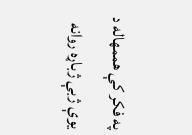په فکر کې هممهاله د یوې ژبې ژباړه روانه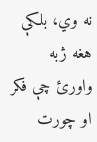نه وي، بلکې هغه ژبه واورئ چې فکر او چورت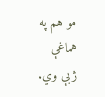مو هم په هماغې ژبې وي.